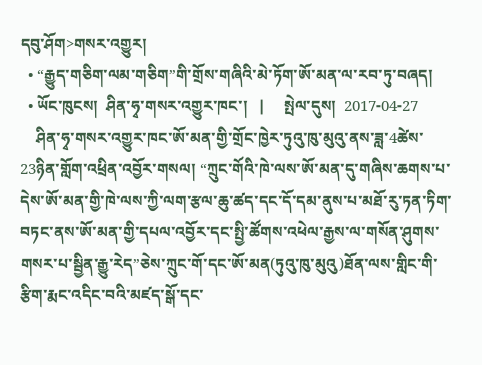དབུ་ཤོག>གསར་འགྱུར།
  • “རྒྱུད་གཅིག་ལམ་གཅིག”གི་གྲོས་གཞིའི་མེ་ཏོག་ཨོ་མན་ལ་རབ་ཏུ་བཞད།
  • ཡོང་ཁུངས།  ཤིན་ཧྭ་གསར་འགྱུར་ཁང་།   |     སྤེལ་དུས།  2017-04-27
    ཤིན་ཧྭ་གསར་འགྱུར་ཁང་ཨོ་མན་གྱི་གྲོང་ཁྱེར་ཏུའུ་ཁུ་མུའུ་ནས་ཟླ་4ཚེས་23ཉིན་གློག་འཕྲིན་འབྱོར་གསལ། “ཀྲུང་གོའི་ཁེ་ལས་ཨོ་མན་དུ་གཞིས་ཆགས་པ་དེས་ཨོ་མན་གྱི་ཁེ་ལས་ཀྱི་ལག་རྩལ་ཆུ་ཚད་དང་དོ་དམ་ནུས་པ་མཐོ་རུ་ཏན་ཏིག་བཏང་ནས་ཨོ་མན་གྱི་དཔལ་འབྱོར་དང་སྤྱི་ཚོགས་འཕེལ་རྒྱས་ལ་གསོན་ཤུགས་གསར་པ་སྦྱིན་རྒྱུ་རེད”ཅེས་ཀྲུང་གོ་དང་ཨོ་མན(ཏུའུ་ཁུ་མུའུ)ཐོན་ལས་གླིང་གི་རྩིག་རྨང་འདིང་བའི་མཛད་སྒོ་དང་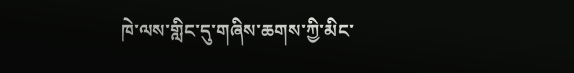ཁེ་ལས་གླིང་དུ་གཞིས་ཆགས་ཀྱི་མིང་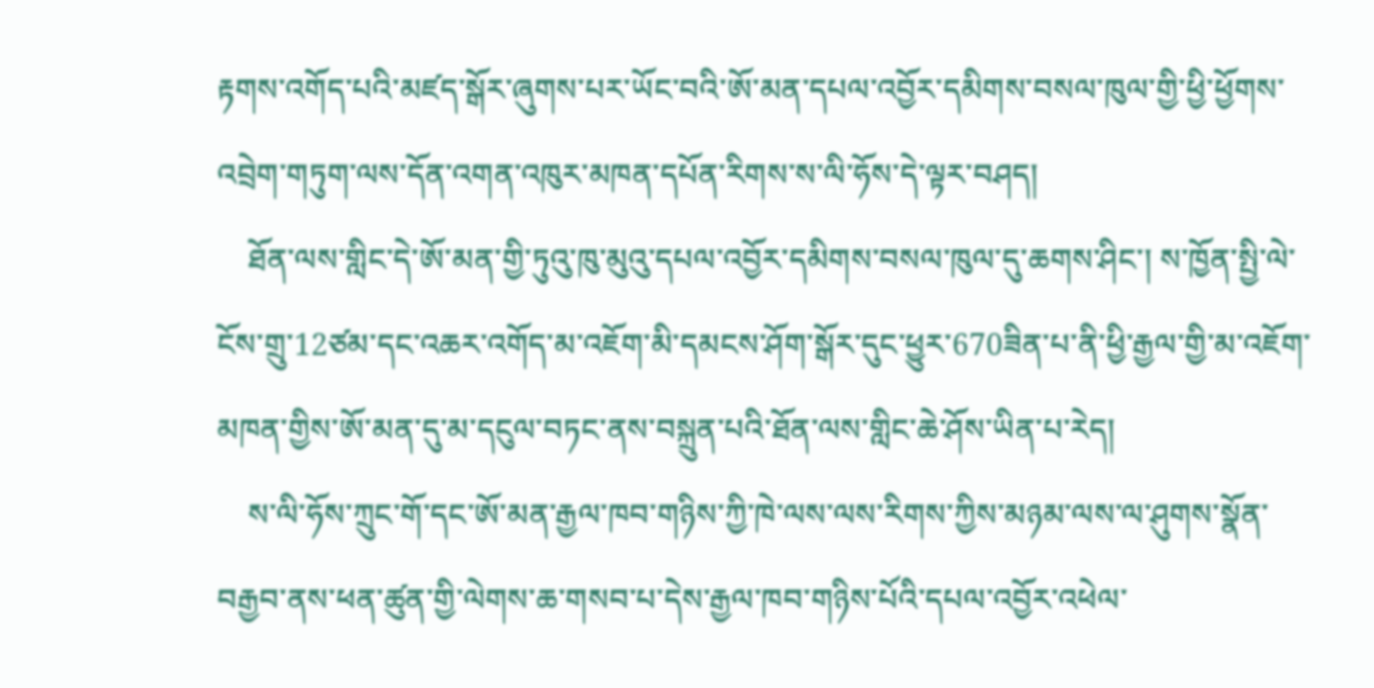རྟགས་འགོད་པའི་མཛད་སྒོར་ཞུགས་པར་ཡོང་བའི་ཨོ་མན་དཔལ་འབྱོར་དམིགས་བསལ་ཁུལ་གྱི་ཕྱི་ཕྱོགས་འབྲེག་གཏུག་ལས་དོན་འགན་འཁུར་མཁན་དཔོན་རིགས་ས་ལི་ཧོས་དེ་ལྟར་བཤད།
    ཐོན་ལས་གླིང་དེ་ཨོ་མན་གྱི་ཏུའུ་ཁུ་མུའུ་དཔལ་འབྱོར་དམིགས་བསལ་ཁུལ་དུ་ཆགས་ཤིང་། ས་ཁྱོན་སྤྱི་ལེ་ངོས་གྲུ་12ཙམ་དང་འཆར་འགོད་མ་འཇོག་མི་དམངས་ཤོག་སྒོར་དུང་ཕྱུར་670ཟིན་པ་ནི་ཕྱི་རྒྱལ་གྱི་མ་འཇོག་མཁན་གྱིས་ཨོ་མན་དུ་མ་དངུལ་བཏང་ནས་བསྐྲུན་པའི་ཐོན་ལས་གླིང་ཆེ་ཤོས་ཡིན་པ་རེད།
    ས་ལི་ཧོས་ཀྲུང་གོ་དང་ཨོ་མན་རྒྱལ་ཁབ་གཉིས་ཀྱི་ཁེ་ལས་ལས་རིགས་ཀྱིས་མཉམ་ལས་ལ་ཤུགས་སྣོན་བརྒྱབ་ནས་ཕན་ཚུན་གྱི་ལེགས་ཆ་གསབ་པ་དེས་རྒྱལ་ཁབ་གཉིས་པོའི་དཔལ་འབྱོར་འཕེལ་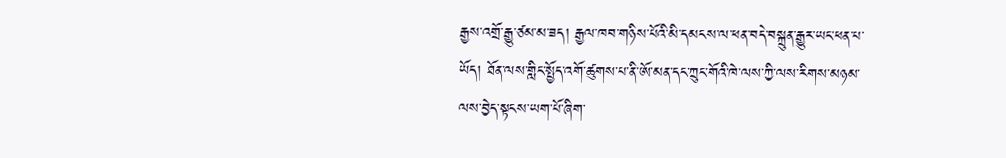རྒྱས་འགྲོ་རྒྱུ་ཙམ་མ་ཟད། རྒྱལ་ཁབ་གཉིས་པོའི་མི་དམངས་ལ་ཕན་བདེ་བསྐྲུན་རྒྱུར་ཡང་ཕན་པ་ཡོད། ཐོན་ལས་གླིང་སྤྱོད་འགོ་ཚུགས་པ་ནི་ཨོ་མན་དང་ཀྲུང་གོའི་ཁེ་ལས་ཀྱི་ལས་རིགས་མཉམ་ལས་བྱེད་སྟངས་ཡག་པོ་ཞིག་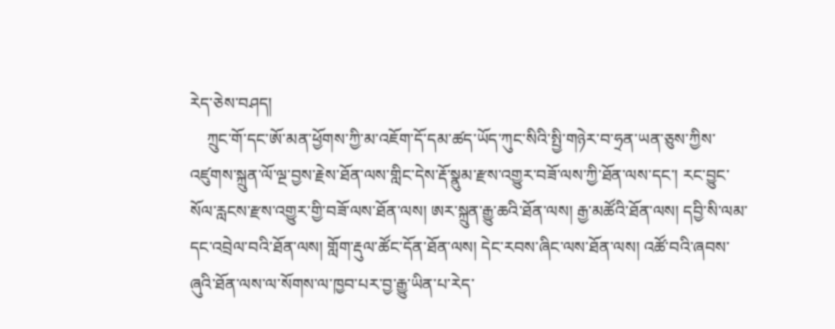རེད་ཅེས་བཤད།
    ཀྲུང་གོ་དང་ཨོ་མན་ཕྱོགས་ཀྱི་མ་འཇོག་དོ་དམ་ཚད་ཡོད་ཀུང་སིའི་སྤྱི་གཉེར་བ་ཧྲན་ཡན་ཅུས་ཀྱིས་འཛུགས་སྐྲུན་ལོ་ལྔ་བྱས་རྗེས་ཐོན་ལས་གླིང་དེས་རྡོ་སྣུམ་རྫས་འགྱུར་བཟོ་ལས་ཀྱི་ཐོན་ལས་དང་། རང་བྱུང་སོལ་རླངས་རྫས་འགྱུར་གྱི་བཟོ་ལས་ཐོན་ལས། ཨར་སྐྲུན་རྒྱུ་ཆའི་ཐོན་ལས། རྒྱ་མཚོའི་ཐོན་ལས། དབྱི་སི་ལམ་དང་འབྲེལ་བའི་ཐོན་ལས། གློག་རྡུལ་ཚོང་དོན་ཐོན་ལས། དེང་རབས་ཞིང་ལས་ཐོན་ལས། འཚོ་བའི་ཞབས་ཞུའི་ཐོན་ལས་ལ་སོགས་ལ་ཁྱབ་པར་བྱ་རྒྱུ་ཡིན་པ་རེད་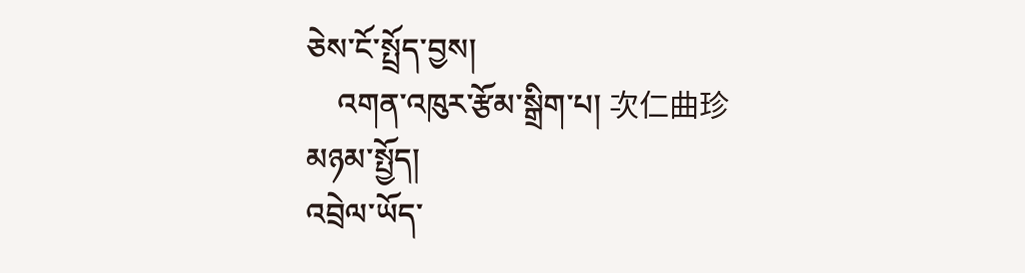ཅེས་ངོ་སྤྲོད་བྱས།
    འགན་འཁུར་རྩོམ་སྒྲིག་པ། 次仁曲珍
མཉམ་སྤྱོད།
འབྲེལ་ཡོད་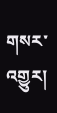གསར་འགྱུར།